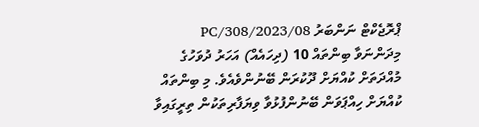ޕްރޮޖެކްޓް ނަންބަރު PC/308/2023/08
މިދަންނަވާ ބިންތައް 10 (ދިހައެއް) އަހަރު ދުވަހުގެ މުއްދަތަށް ކުއްޔަށް ދޫކުރަން ބޭނުންވެއެވެ. މި ބިންތައް ކުއްޔަށް ހިއްޕަވަން ބޭނުންފުޅުވާ ވިޔަފާރިތަކުން ތިރީގައިވާ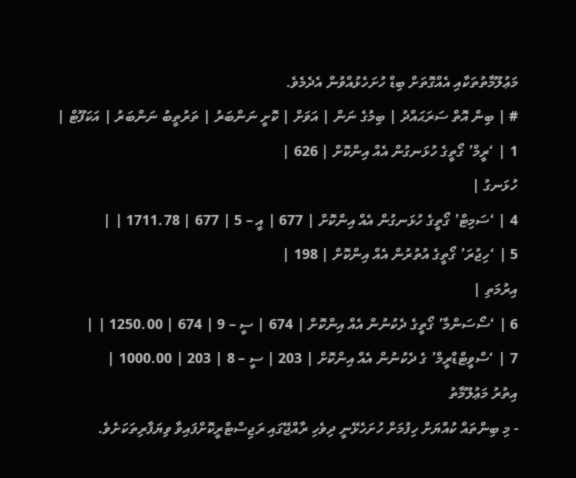މަޢުލޫމާތުތަކާއި އެއްގޮތަށް ބިޑް ހުށަހެޅުއްވުން އެދެމެވެ.
# | ބިން އޮތް ސަރަޙައްދު | ބިމުގެ ނަން | އަވަށް | ކޮށީ ނަންބަރު | ތަރުތީބު ނަންބަރު | އަކަފޫޓް |
1 | ‘ރީމް’ ގޯތީގެ ހުޅަނގުން އެއް އިންކޮށް | 626 |
ހުޅަނގު |
4 | ‘ސަމިޓް’ ގޯތީގެ ހުޅަނގުން އެއް އިންކޮށް | 677 | އީ – 5 | 677 | 1711.78 | |
5 | ‘ހިޖުރަ’ ގޯތީގެ އުތުރުން އެއް އިންކޮށް | 198 |
އިރުމަތި |
6 | ‘ސޯސަންމާ’ ގޯތީގެ ދެކުނުން އެއް އިންކޮށް | 674 | ސީ – 9 | 674 | 1250.00 | |
7 | ‘ސްވީޓްޑްރީމް’ ގެ ދެކުނުން އެއް އިންކޮށް | 203 | ސީ – 8 | 203 | 1000.00 |
އިތުރު މަޢުލޫމާތު
- މި ބިންތައް ކުއްޔަށް ހިފުމަށް ހުށަހެޅޭނީ ދިވެހި ރާއްޖޭގައި ރަޖިސްޓްރީކޮށްފައިވާ ވިޔަފާރިތަކަށެވެ.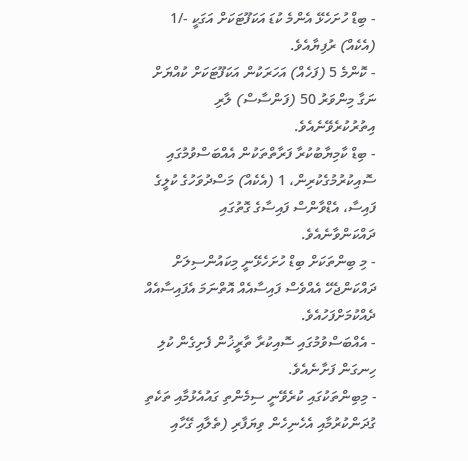- ބިޑް ހުށަހެޅޭ އެންމެ ކުޑަ އަކަފޫޓަކަށް އަގަކީ -/1 (އެކެއް) ރުފިޔާއެވެ.
- ކޮންމެ 5 (ފަހެއް) އަހަރަކުން އަކަފޫޓަކަށް ކުއްޔަށް ނަގާ މިންވަރު 50 (ފަންސާސް) ލާރި އިތުރުކުރެވޭނެއެވެ.
- ބިޑް ކާމިޔާބުކުރާ ފަރާތްތަކުން އެއްބަސްވުމުގައި ސޮއިކުރުމުގެކުރިން، 1 (އެކެއް) މަސްދުވަހުގެ ކުލީގެ ފައިސާ، އެޑްވާންސް ފައިސާގެ ގޮތުގައި ދައްކަންވާނެއެވެ.
- މި ބިންތަކަށް ބިޑް ހުށަހެޅޭނީ މިކައުންސިލަށް ދައްކަންޖެހޭ އެއްވެސް ފައިސާއެއް އޮތްނަމަ އެފައިސާއެއް ދެއްކުމަށްފަހުއެވެ.
- އެއްބަސްވުމުގައި ސޮއިކުރާ ތާރީޚުން ފެށިގެން ކުލި ހިނގަން ފަށާނެއެވެ.
- މިބިންތަކުގައި ކުރެވޭނީ ސިމެންތި ގައުއެޅުމާއި ތަކެތި ގުދަންކުރުމާއި އެހެނިހެން ވިޔަފާރި (ތެލާއި ގޭހާއި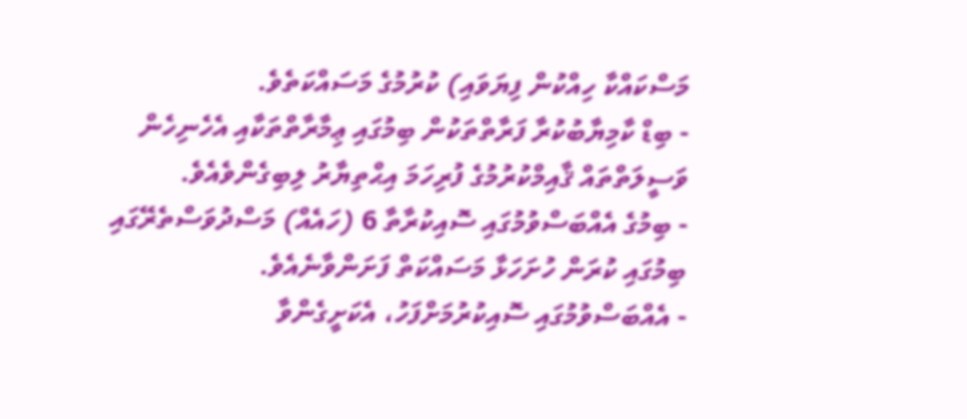މަސްކައްކާ ހިއްކުން ފިޔަވައި) ކުރުމުގެ މަސައްކަތެވެ.
- ބިޑް ކާމިޔާބުކުރާ ފަރާތްތަކުން ބިމުގައި ޢިމާރާތްތަކާއި އެހެނިހެން ވަސީލަތްތައް ޤާއިމްކުރުމުގެ ފުރިހަމަ އިޙްތިޔާރު ލިބިގެންވެއެވެ.
- ބިމުގެ އެއްބަސްވުމުގައި ސޮއިކުރާތާ 6 (ހައެއް) މަސްދުވަސްތެރޭގައި ބިމުގައި ކުރަން ހުށަހަޅާ މަސައްކަތް ފަށަންވާނެއެވެ.
- އެއްބަސްވުމުގައި ސޮއިކުރުމަށްފަހު، އެކަށީގެންވާ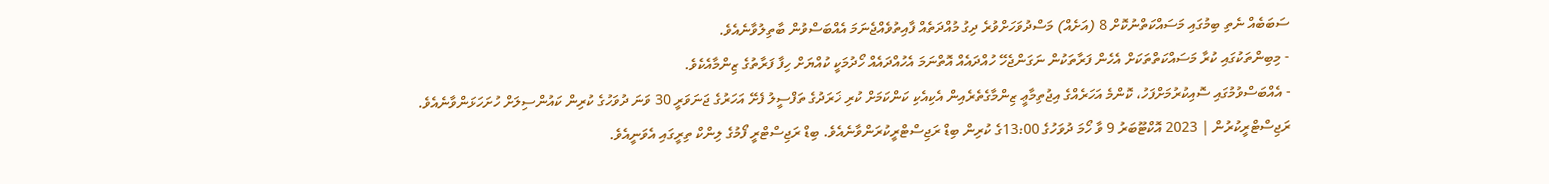ސަބަބެއް ނެތި ބިމުގައި މަސައްކަތްނުކޮށް 8 (އަށެއް) މަސްދުވަހަށްވުރެ ދިގު މުއްދަތެއް ފާއިތުވެއްޖެނަމަ އެއްބަސްވުން ބާތިލުވާނެއެވެ.
- މިބިންތަކުގައި ކުރާ މަސައްކަތްތަކަށް އެހެން ފަރާތަކުން ނަގަންޖެހޭ ހުއްދައެއް އޮތްނަމަ އެހުއްދައެއް ހޯދުމަކީ ކުއްޔަށް ހިފާ ފަރާތުގެ ޒިންމާއެކެވެ.
- އެއްބަސްވުމުގައި ސޮއިކުރުމަށްފަހު، ކޮންމެ އަހަރެއްގެ އިޖުތިމާޢީ ޒިންމާގެތެރެއިން އެކިއެކި ކަންކަމަށް ކުރި ޚަރަދުގެ ތަފްސީލު ފެށޭ އަހަރުގެ ޖަނަވަރީ 30 ވަނަ ދުވަހުގެ ކުރިން ކައުންސިލަށް ހުށަހަޅަންވާނެއެވެ.
ރަޖިސްޓްރީކުރުން | 2023 އޮކްޓޫބަރު 9 ވާ ހޯމަ ދުވަހުގެ 13:00ގެ ކުރިން ބިޑް ރަޖިސްޓްރީކުރަންވާނެއެވެ. ބިޑް ރަޖިސްޓްރީ ފޯމުގެ ލިންކް ތިރީގައި އެވަނީއެވެ.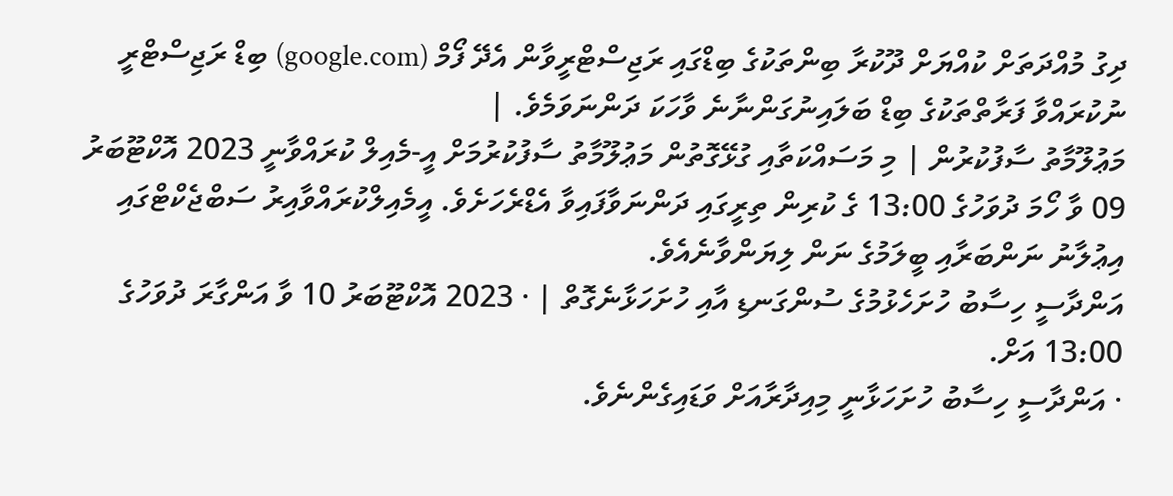ދިގު މުއްދަތަށް ކުއްޔަށް ދޫކުރާ ބިންތަކުގެ ބިޑްގައި ރަޖިސްޓްރީވާން އެދޭ ފޯމް (google.com) ބިޑް ރަޖިސްޓްރީ ނުކުރައްވާ ފަރާތްތަކުގެ ބިޑް ބަލައިނުގަންނާނެ ވާހަކަ ދަންނަވަމެވެ. |
މަޢުލޫމާތު ސާފުކުރުން | މި މަސައްކަތާއި ގުޅޭގޮތުން މަޢުލޫމާތު ސާފުކުރުމަށް އީ-މެއިލް ކުރައްވާނީ 2023 އޮކްޓޫބަރު 09 ވާ ހޯމަ ދުވަހުގެ 13:00 ގެ ކުރިން ތިރީގައި ދަންނަވާފައިވާ އެޑްރެހަށެވެ. އީމެއިލްކުރައްވާއިރު ސަބްޖެކްޓްގައި އިޢުލާނު ނަންބަރާއި ބީލަމުގެ ނަން ލިޔަންވާނެއެވެ.
އަންދާސީ ހިސާބު ހުށަހެޅުމުގެ ސުންގަނޑި އާއި ހުށަހަޅާނެގޮތް | · 2023 އޮކްޓޫބަރު 10 ވާ އަންގާރަ ދުވަހުގެ 13:00 އަށް.
· އަންދާސީ ހިސާބު ހުށަހަޅާނީ މިއިދާރާއަށް ވަޑައިގެންނެވެ.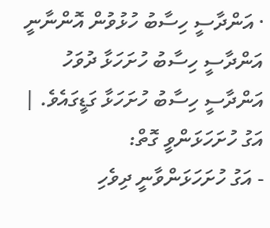· އަންދާސީ ހިސާބު ހުޅުވުން އޮންނާނީ އަންދާސީ ހިސާބު ހުށަހަޅާ ދުވަހު އަންދާސީ ހިސާބު ހުށަހަޅާ ގަޑީގައެވެ. |
އަގު ހުށަހަޅަންވީ ގޮތް:
- އަގު ހުށަހަޅަންވާނީ ދިވެހި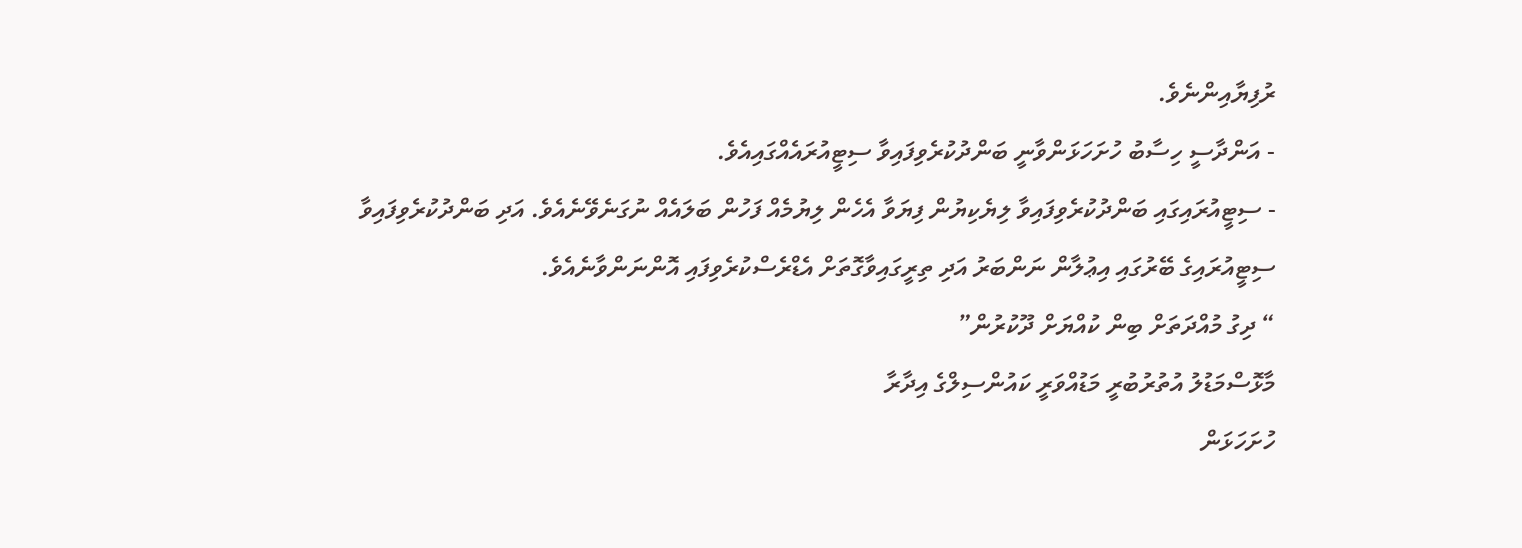ރުފިޔާއިންނެވެ.
- އަންދާސީ ހިސާބު ހުށަހަޅަންވާނީ ބަންދުކުރެވިފައިވާ ސިޓީއުރައެއްގައިއެވެ.
- ސިޓީއުރައިގައި ބަންދުކުރެވިފައިވާ ލިޔެކިޔުން ފިޔަވާ އެހެން ލިޔުމެއް ފަހުން ބަލައެއް ނުގަނެވޭނެއެވެ. އަދި ބަންދުކުރެވިފައިވާ ސިޓީއުރައިގެ ބޭރުގައި އިޢުލާން ނަންބަރު އަދި ތިރީގައިވާގޮތަށް އެޑްރެސްކުރެވިފައި އޮންނަންވާނެއެވެ.
“ ދިގު މުއްދަތަށް ބިން ކުއްޔަށް ދޫކުރުން”
މާޅޮސްމަޑުލު އުތުރުބުރީ މަޑުއްވަރީ ކައުންސިލްގެ އިދާރާ
ހުށަހަޅަން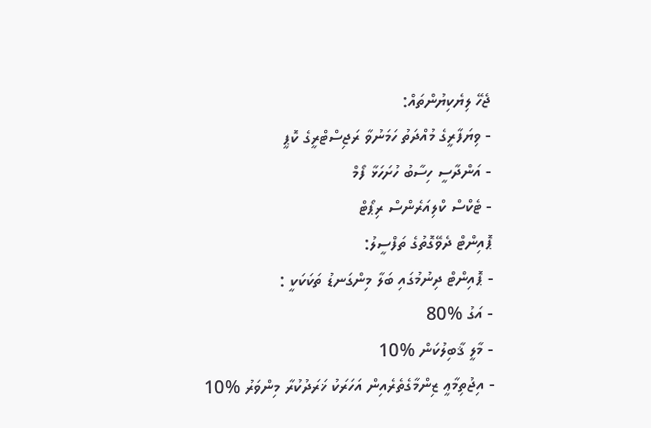ޖެހޭ ލިޔެކިޔުންތައް:
- ވިޔަފާރީގެ މުއްދަތު ހަމަނުވާ ރަޖިސްޓްރީގެ ކޮޕީ
- އަންދާސީ ހިސާބު ހުށަހަޅާ ފޯމް
- ޓެކްސް ކްލިއަރެންސް ރިޕޯޓް
ޕޮއިންޓް ދެވޭގޮތުގެ ތަފްސީލު:
- ޕޮއިންޓް ދިނުމުގައި ބަލާ މިންގަނޑު ތަކަކަކީ :
- އަގު %80
- މާލީ ޤާބިލުކަން %10
- އިޖުތިމާޢީ ޒިންމާގެތެރެއިން އަހަރަކު ޚަރަދުކުރާ މިންވަރު %10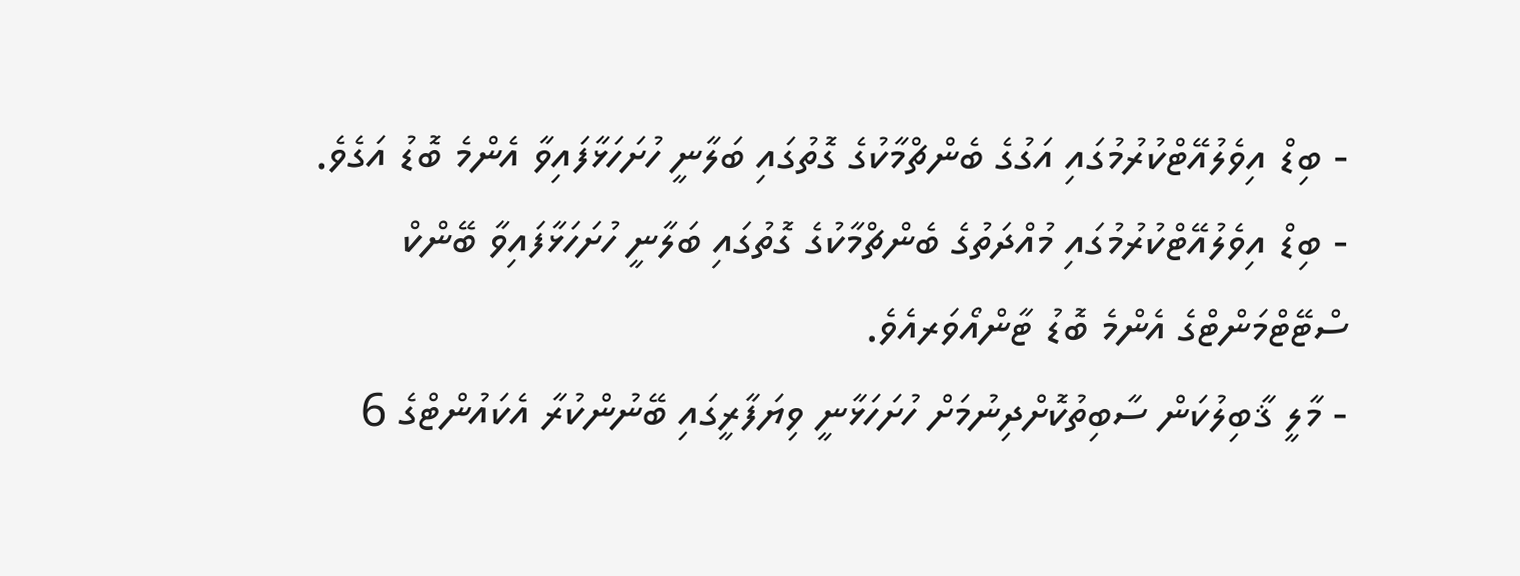- ބިޑް އިވެލުއޭޓްކުރުމުގައި އަގުގެ ބެންޗްމާކުގެ ގޮތުގައި ބަލާނީ ހުށަހަޅާފައިވާ އެންމެ ބޮޑު އަގެވެ.
- ބިޑް އިވެލުއޭޓްކުރުމުގައި މުއްދަތުގެ ބެންޗްމާކުގެ ގޮތުގައި ބަލާނީ ހުށަހަޅާފައިވާ ބޭންކް ސްޓޭޓްމަންޓްގެ އެންމެ ބޮޑު ޓާންއޯވަރއެވެ.
- މާލީ ޤާބިލުކަން ސާބިތުކޮށްދިނުމަށް ހުށަހަޅާނީ ވިޔަފާރީގައި ބޭނުންކުރާ އެކައުންޓްގެ 6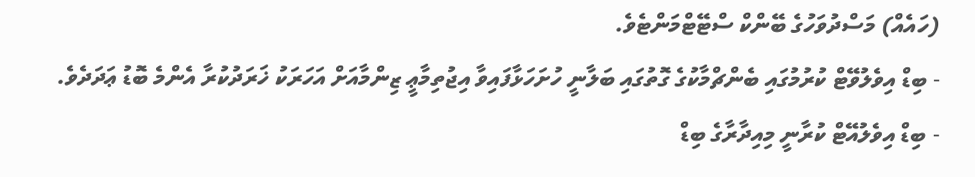(ހައެއް) މަސްދުވަހުގެ ބޭންކް ސްޓޭޓްމަންޓެވެ.
- ބިޑް އިވެލުވޭޓް ކުރުމުގައި ބެންޗްމާކުގެ ގޮތުގައި ބަލާނީ ހުށަހަޅާފައިވާ އިޖުތިމާޢީ ޒިންމާއަށް އަހަރަކު ޚަރަދުކުރާ އެންމެ ބޮޑު ޢަދަދެވެ.
- ބިޑް އިވެލުއޭޓް ކުރާނީ މިއިދާރާގެ ބިޑް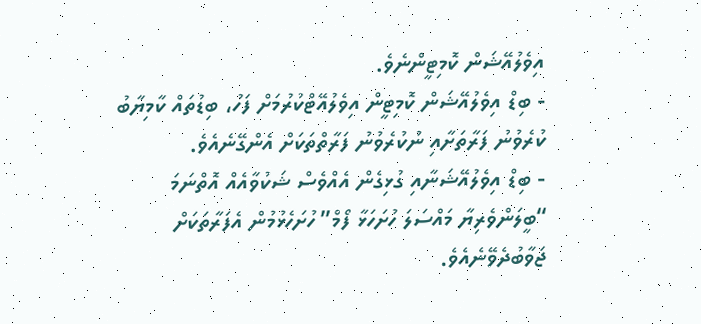އިވެލުއޭޝަން ކޮމިޓީންނެވެ.
- ބިޑް އިވެލުއޭޝަން ކޮމިޓީން އިވެލުއޭޓްކުރުމަށް ފަހު، ބިޑުތައް ކާމިޔާބު ކުރެވުނު ފަރާތަށާއި ނުކުރެވުނު ފަރާތްތަކަށް އެންގޭނެއެވެ.
- ބިޑް އިވެލުއޭޝަނާއި ގުޅިގެން އެއްވެސް ޝަކުވާއެއް އޮތްނަމަ “ބީލަންވެރިޔާ މައްސަލަ ހުށަހަޅާ ފޯމް” ހުށަހެޅުމުން އެފަރާތަކަށް ޖަވާބުދެވޭނެއެވެ.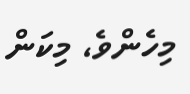މިހެންވެ، މިކަން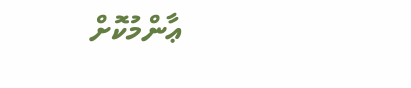ޢާންމުކޮށް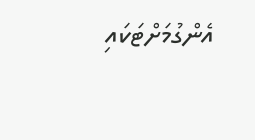އެންގުމަށްޓަކައި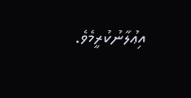އިޢުލާނުކުރީމެވެ.